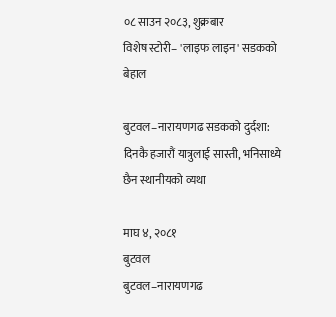०८ साउन २०८३, शुक्रबार
विशेष स्टोरी– 'लाइफ लाइन' सडकको बेहाल

बुटवल–नारायणगढ सडकको दुर्दशा: दिनकै हजारौं यात्रुलाई सास्ती, भनिसाध्ये छैन स्थानीयको व्यथा

माघ ४, २०८१
बुटवल
बुटवल–नारायणगढ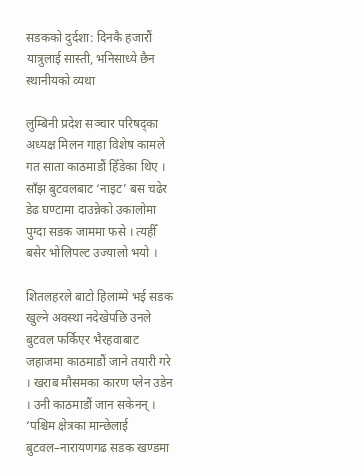सडकको दुर्दशा: दिनकै हजारौं यात्रुलाई सास्ती, भनिसाध्ये छैन स्थानीयको व्यथा

लुम्बिनी प्रदेश सञ्चार परिषद्का अध्यक्ष मिलन गाहा विशेष कामले गत साता काठमाडौं हिँडेका थिए । साँझ बुटवलबाट ‘नाइट’ बस चढेर डेढ घण्टामा दाउन्नेको उकालोमा पुग्दा सडक जाममा फसे । त्यहीँ बसेर भोलिपल्ट उज्यालो भयो ।

शितलहरले बाटो हिलाम्मे भई सडक खुल्ने अवस्था नदेखेपछि उनले बुटवल फर्किएर भैरहवाबाट जहाजमा काठमाडौं जाने तयारी गरे । खराब मौसमका कारण प्लेन उडेन । उनी काठमाडौं जान सकेनन् । ‘पश्चिम क्षेत्रका मान्छेलाई बुटवल–नारायणगढ सडक खण्डमा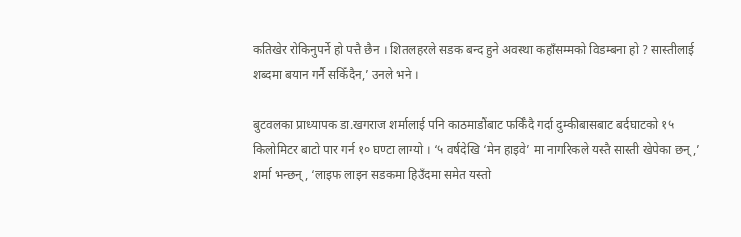कतिखेर रोकिनुपर्ने हो पत्तै छैन । शितलहरले सडक बन्द हुने अवस्था कहाँसम्मको विडम्बना हो ? सास्तीलाई शब्दमा बयान गर्नै सकिँदैन,’ उनले भने ।

बुटवलका प्राध्यापक डा.खगराज शर्मालाई पनि काठमाडौंबाट फर्किँदै गर्दा दुम्कीबासबाट बर्दघाटको १५ किलोमिटर बाटो पार गर्न १० घण्टा लाग्यो । ‘५ वर्षदेखि ‘मेन हाइवे’ मा नागरिकले यस्तै सास्ती खेपेका छन्,’ शर्मा भन्छन्, ‘लाइफ लाइन सडकमा हिउँदमा समेत यस्तो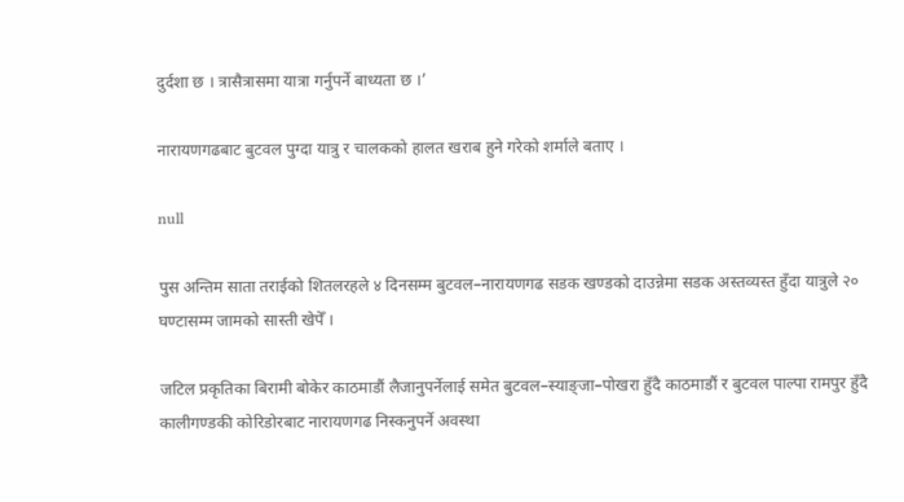दुर्दशा छ । त्रासैत्रासमा यात्रा गर्नुपर्ने बाध्यता छ ।’

नारायणगढबाट बुटवल पुग्दा यात्रु र चालकको हालत खराब हुने गरेको शर्माले बताए ।

null

पुस अन्तिम साता तराईको शितलरहले ४ दिनसम्म बुटवल–नारायणगढ सडक खण्डको दाउन्नेमा सडक अस्तव्यस्त हुँदा यात्रुले २० घण्टासम्म जामको सास्ती खेपेँ ।

जटिल प्रकृतिका बिरामी बोकेर काठमाडौं लैजानुपर्नेलाई समेत बुटवल–स्याङ्जा–पोखरा हुँदै काठमाडौं र बुटवल पाल्पा रामपुर हुँदै कालीगण्डकी कोरिडोरबाट नारायणगढ निस्कनुपर्ने अवस्था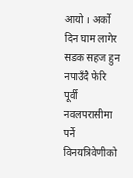आयो । अर्को दिन घाम लागेर सडक सहज हुन नपाउँदै फेरि पूर्वी नवलपरासीमा पर्ने विनयत्रिवेणीको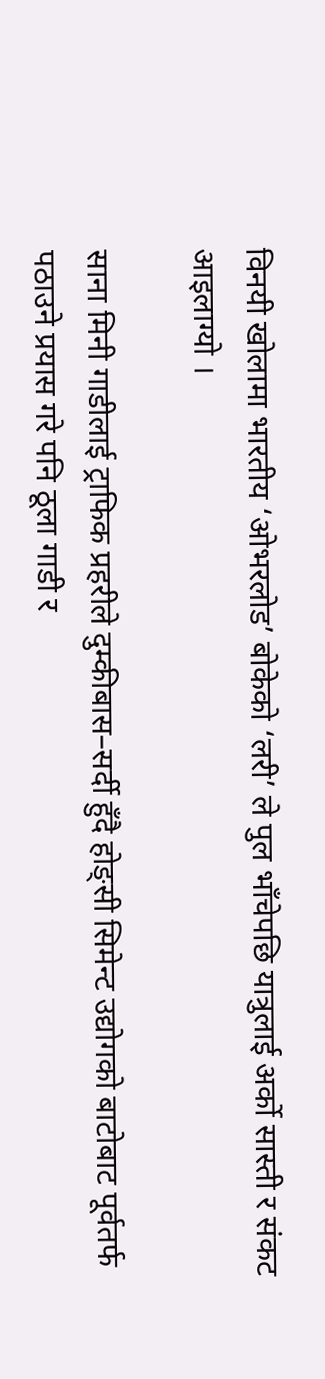विनयी खोलामा भारतीय ‘ओभरलोड’ बोकेको ‘लरी’ ले पुल भाँचेपछि यात्रुलाई अर्को सास्ती र संकट आइलाग्यो ।

साना मिनी गाडीलाई ट्राफिक प्रहरीले दुम्कीबास–सर्दी हुँदै होङ्सी सिमेन्ट उद्योगको बाटोबाट पूर्वतर्फ पठाउने प्रयास गरे पनि ठूला गाडी र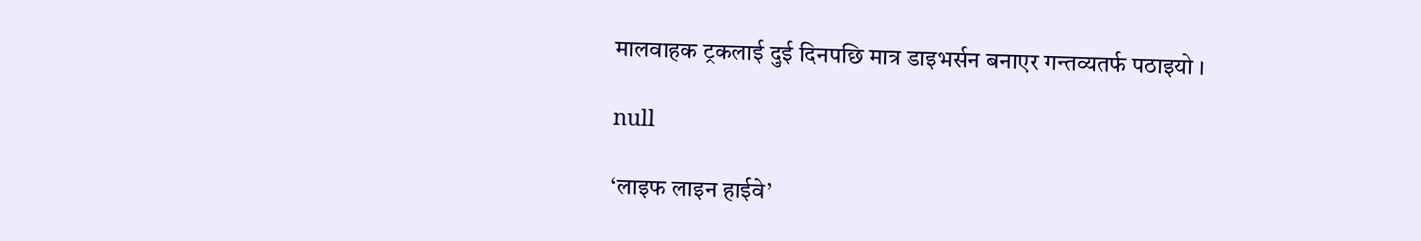मालवाहक ट्रकलाई दुई दिनपछि मात्र डाइभर्सन बनाएर गन्तव्यतर्फ पठाइयो ।

null

‘लाइफ लाइन हाईवे’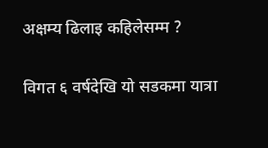अक्षम्य ढिलाइ कहिलेसम्म ?

विगत ६ वर्षदेखि यो सडकमा यात्रा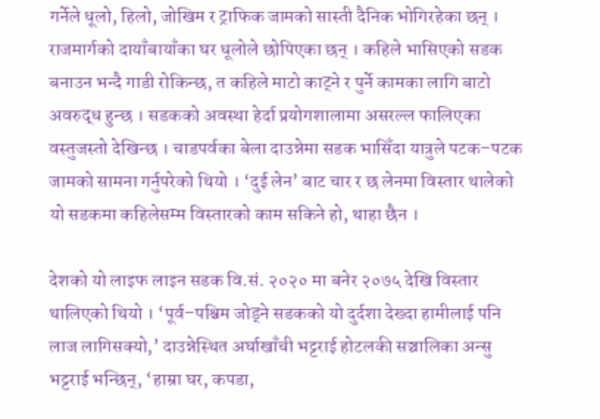गर्नेले धूलो, हिलो, जोखिम र ट्राफिक जामको सास्ती दैनिक भोगिरहेका छन् । राजमार्गको दायाँबायाँका घर धूलोले छोपिएका छन् । कहिले भासिएको सडक बनाउन भन्दै गाडी रोकिन्छ, त कहिले माटो काट्ने र पुर्ने कामका लागि बाटो अवरुद्ध हुन्छ । सडकको अवस्था हेर्दा प्रयोगशालामा असरल्ल फालिएका वस्तुजस्तो देखिन्छ । चाडपर्वका बेला दाउन्नेमा सडक भासिँदा यात्रुले पटक–पटक जामको सामना गर्नुपरेको थियो । ‘दुई लेन’ बाट चार र छ लेनमा विस्तार थालेको यो सडकमा कहिलेसम्म विस्तारको काम सकिने हो, थाहा छैन ।

देशको यो लाइफ लाइन सडक वि.सं. २०२० मा बनेर २०७५ देखि विस्तार थालिएको थियो । ‘पूर्व–पश्चिम जोड्ने सडकको यो दुर्दशा देख्दा हामीलाई पनि लाज लागिसक्यो,’ दाउन्नेस्थित अर्घाखाँची भट्टराई होटलकी सञ्चालिका अन्सु भट्टराई भन्छिन्, ‘हाम्रा घर, कपडा,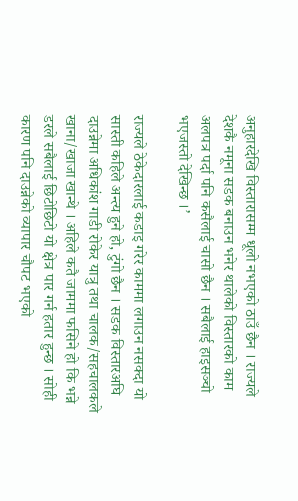अनुहारदेखि विस्तारासम्म धूलो नभएको ठाउँ छैन । राज्यले देशकै नमूना सडक बनाउन भनेर थालेको विस्तारको काम अलपत्र पर्दा पनि कसैलाई चासो छैन । सबैलाई हाइसञ्चो भएजस्तो देखिन्छ ।’

राज्यले ठेकेदारलाई कडाइ गरेर काममा लगाउन नसक्दा यो सास्ती कहिले अन्त्य हुने हो, टुंगो छैन । सडक विस्तारअघि दाउन्नेमा अधिकांश गाडी रोकेर यात्रु तथा चालक/सहचालकले खाना/खाजा खान्थे । अहिले कतै जाममा फसिने हो कि भन्ने डरले सबैलाई छिटोछिटो यो क्षेत्र पार गर्न हतार हुन्छ । सोही कारण पनि दाउन्नेको व्यापार चौपट भएको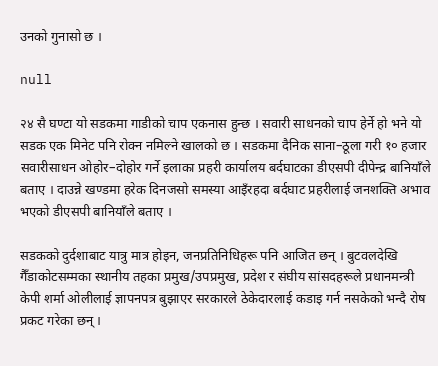उनको गुनासो छ ।

null

२४ सै घण्टा यो सडकमा गाडीको चाप एकनास हुन्छ । सवारी साधनको चाप हेर्ने हो भने यो सडक एक मिनेट पनि रोक्न नमिल्ने खालको छ । सडकमा दैनिक साना–ठूला गरी १० हजार सवारीसाधन ओहोर–दोहोर गर्ने इलाका प्रहरी कार्यालय बर्दघाटका डीएसपी दीपेन्द्र बानियाँले बताए । दाउन्ने खण्डमा हरेक दिनजसो समस्या आइँरहदा बर्दघाट प्रहरीलाई जनशक्ति अभाव भएको डीएसपी बानियाँले बताए ।

सडकको दुर्दशाबाट यात्रु मात्र होइन, जनप्रतिनिधिहरू पनि आजित छन् । बुटवलदेखि गैँडाकोटसम्मका स्थानीय तहका प्रमुख/उपप्रमुख, प्रदेश र संघीय सांसदहरूले प्रधानमन्त्री केपी शर्मा ओलीलाई ज्ञापनपत्र बुझाएर सरकारले ठेकेदारलाई कडाइ गर्न नसकेको भन्दै रोष प्रकट गरेका छन् ।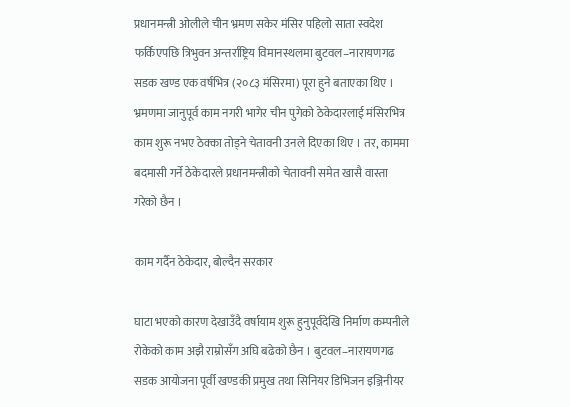प्रधानमन्त्री ओलीले चीन भ्रमण सकेर मंसिर पहिलो साता स्वदेश फर्किएपछि त्रिभुवन अन्तर्राष्ट्रिय विमानस्थलमा बुटवल–नारायणगढ सडक खण्ड एक वर्षभित्र (२०८३ मंसिरमा) पूरा हुने बताएका थिए । भ्रमणमा जानुपूर्व काम नगरी भागेर चीन पुगेको ठेकेदारलाई मंसिरभित्र काम शुरू नभए ठेक्का तोड्ने चेतावनी उनले दिएका थिए । तर, काममा बदमासी गर्ने ठेकेदारले प्रधानमन्त्रीको चेतावनी समेत खासै वास्ता गरेको छैन ।

काम गर्दैन ठेकेदार, बोल्दैन सरकार

घाटा भएको कारण देखाउँदै वर्षायाम शुरू हुनुपूर्वदेखि निर्माण कम्पनीले रोकेको काम अझै राम्रोसँग अघि बढेको छैन । बुटवल–नारायणगढ सडक आयोजना पूर्वी खण्डकी प्रमुख तथा सिनियर डिभिजन इञ्जिनीयर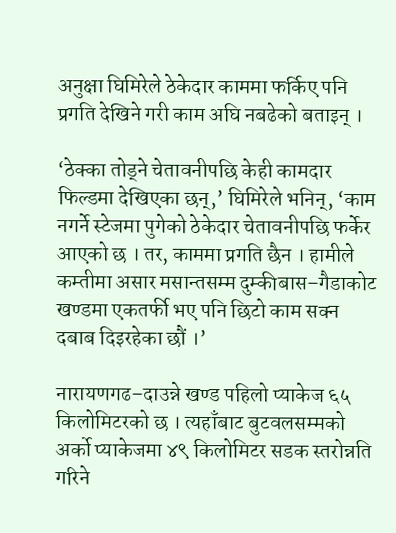अनुक्षा घिमिरेले ठेकेदार काममा फर्किए पनि प्रगति देखिने गरी काम अघि नबढेको बताइन् ।

‘ठेक्का तोड्ने चेतावनीपछि केही कामदार फिल्डमा देखिएका छन्,’ घिमिरेले भनिन्, ‘काम नगर्ने स्टेजमा पुगेको ठेकेदार चेतावनीपछि फर्केर आएको छ । तर, काममा प्रगति छैन । हामीले कम्तीमा असार मसान्तसम्म दुम्कीबास–गैडाकोट खण्डमा एकतर्फी भए पनि छिटो काम सक्न दबाब दिइरहेका छौं ।’

नारायणगढ–दाउन्ने खण्ड पहिलो प्याकेज ६५ किलोमिटरको छ । त्यहाँबाट बुटवलसम्मको अर्को प्याकेजमा ४९ किलोमिटर सडक स्तरोन्नति गरिने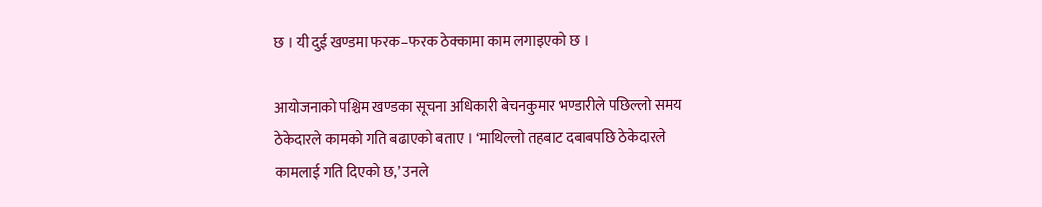छ । यी दुई खण्डमा फरक–फरक ठेक्कामा काम लगाइएको छ ।

आयोजनाको पश्चिम खण्डका सूचना अधिकारी बेचनकुमार भण्डारीले पछिल्लो समय ठेकेदारले कामको गति बढाएको बताए । ‘माथिल्लो तहबाट दबाबपछि ठेकेदारले कामलाई गति दिएको छ,’ उनले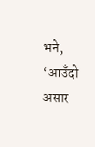भने, ‘आउँदो असार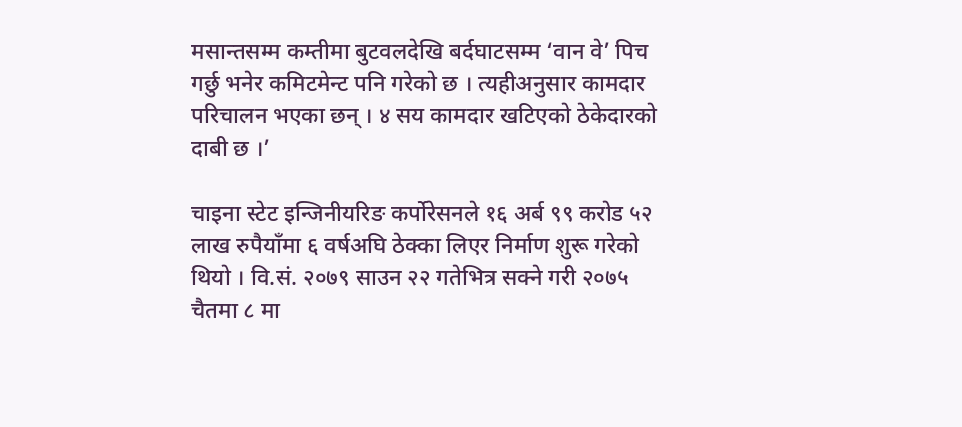मसान्तसम्म कम्तीमा बुटवलदेखि बर्दघाटसम्म ‘वान वे’ पिच गर्छु भनेर कमिटमेन्ट पनि गरेको छ । त्यहीअनुसार कामदार परिचालन भएका छन् । ४ सय कामदार खटिएको ठेकेदारको दाबी छ ।’

चाइना स्टेट इन्जिनीयरिङ कर्पोरेसनले १६ अर्ब ९९ करोड ५२ लाख रुपैयाँमा ६ वर्षअघि ठेक्का लिएर निर्माण शुरू गरेको थियो । वि.सं. २०७९ साउन २२ गतेभित्र सक्ने गरी २०७५ चैतमा ८ मा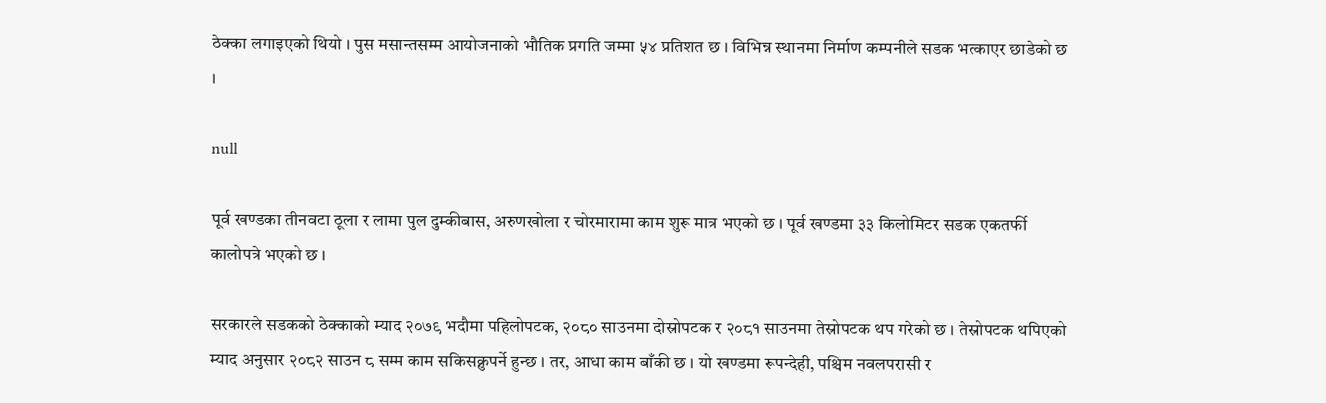ठेक्का लगाइएको थियो । पुस मसान्तसम्म आयोजनाको भौतिक प्रगति जम्मा ५४ प्रतिशत छ । विभिन्न स्थानमा निर्माण कम्पनीले सडक भत्काएर छाडेको छ ।

null

पूर्व खण्डका तीनवटा ठूला र लामा पुल दुम्कीबास, अरुणखोला र चोरमारामा काम शुरू मात्र भएको छ । पूर्व खण्डमा ३३ किलोमिटर सडक एकतर्फी कालोपत्रे भएको छ ।

सरकारले सडकको ठेक्काको म्याद २०७९ भदौमा पहिलोपटक, २०८० साउनमा दोस्रोपटक र २०८१ साउनमा तेस्रोपटक थप गरेको छ । तेस्रोपटक थपिएको म्याद अनुसार २०८२ साउन ८ सम्म काम सकिसक्नुपर्ने हुन्छ । तर, आधा काम बाँकी छ । यो खण्डमा रूपन्देही, पश्चिम नवलपरासी र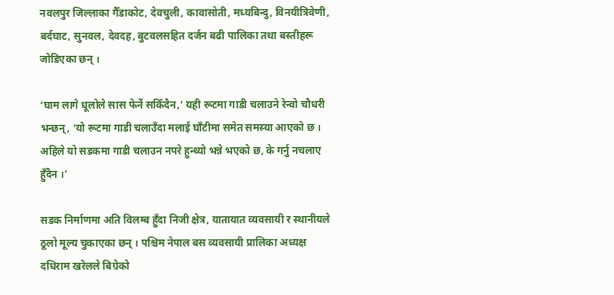नवलपुर जिल्लाका गैँडाकोट, देवचुली, कावासोती, मध्यबिन्दु, विनयीत्रिवेणी, बर्दघाट, सुनवल, देवदह, बुटवलसहित दर्जन बढी पालिका तथा बस्तीहरू जोडिएका छन् ।

‘घाम लागे धूलोले सास फेर्ने सकिँदैन,’ यही रूटमा गाडी चलाउने रेन्वो चौधरी भन्छन्, ‘यो रूटमा गाडी चलाउँदा मलाई घाँटीमा समेत समस्या आएको छ । अहिले यो सडकमा गाडी चलाउन नपरे हुन्थ्यो भन्ने भएको छ, के गर्नु नचलाए हुँदैन ।’

सडक निर्माणमा अति विलम्ब हुँदा निजी क्षेत्र, यातायात व्यवसायी र स्थानीयले ठूलो मूल्य चुकाएका छन् । पश्चिम नेपाल बस व्यवसायी प्रालिका अध्यक्ष दधिराम खरेलले बिग्रेको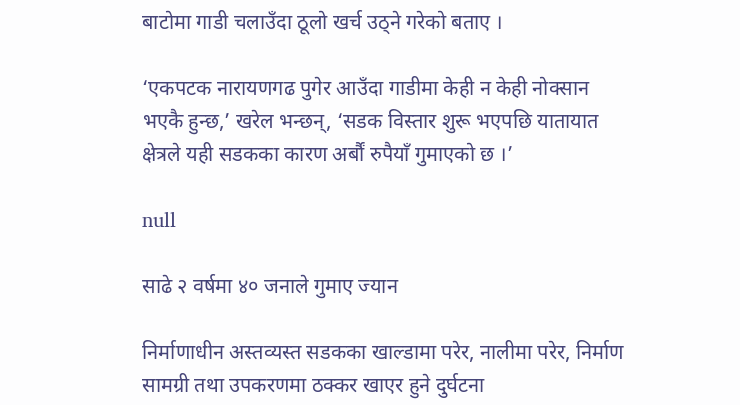बाटोमा गाडी चलाउँदा ठूलो खर्च उठ्ने गरेको बताए ।

‘एकपटक नारायणगढ पुगेर आउँदा गाडीमा केही न केही नोक्सान भएकै हुन्छ,’ खरेल भन्छन्, ‘सडक विस्तार शुरू भएपछि यातायात क्षेत्रले यही सडकका कारण अर्बौं रुपैयाँ गुमाएको छ ।’

null

साढे २ वर्षमा ४० जनाले गुमाए ज्यान

निर्माणाधीन अस्तव्यस्त सडकका खाल्डामा परेर, नालीमा परेर, निर्माण सामग्री तथा उपकरणमा ठक्कर खाएर हुने दुर्घटना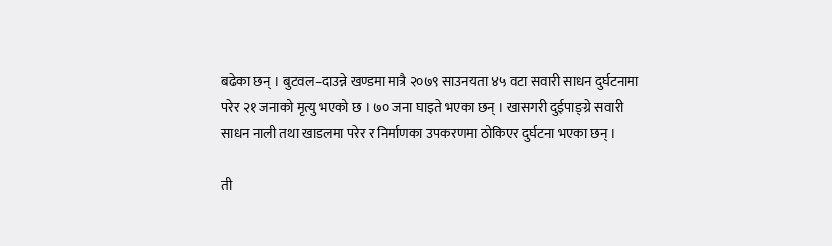बढेका छन् । बुटवल–दाउन्ने खण्डमा मात्रै २०७९ साउनयता ४५ वटा सवारी साधन दुर्घटनामा परेर २१ जनाको मृत्यु भएको छ । ७० जना घाइते भएका छन् । खासगरी दुईपाङ्ग्रे सवारी साधन नाली तथा खाडलमा परेर र निर्माणका उपकरणमा ठोकिएर दुर्घटना भएका छन् ।

ती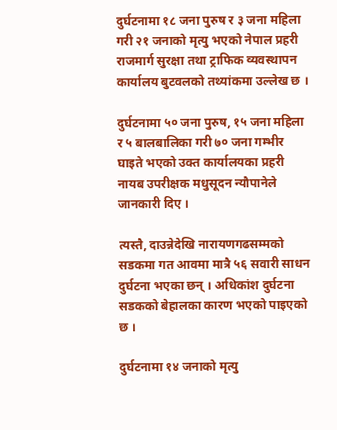दुर्घटनामा १८ जना पुरुष र ३ जना महिला गरी २१ जनाको मृत्यु भएको नेपाल प्रहरी राजमार्ग सुरक्षा तथा ट्राफिक व्यवस्थापन कार्यालय बुटवलको तथ्यांकमा उल्लेख छ ।

दुर्घटनामा ५० जना पुरुष, १५ जना महिला र ५ बालबालिका गरी ७० जना गम्भीर घाइते भएको उक्त कार्यालयका प्रहरी नायब उपरीक्षक मधुसूदन न्यौपानेले जानकारी दिए ।

त्यस्तै, दाउन्नेदेखि नारायणगढसम्मको सडकमा गत आवमा मात्रै ५६ सवारी साधन दुर्घटना भएका छन् । अधिकांश दुर्घटना सडकको बेहालका कारण भएको पाइएको छ ।

दुर्घटनामा १४ जनाको मृत्यु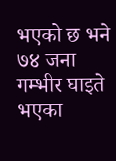भएको छ भने ७४ जना गम्भीर घाइते भएका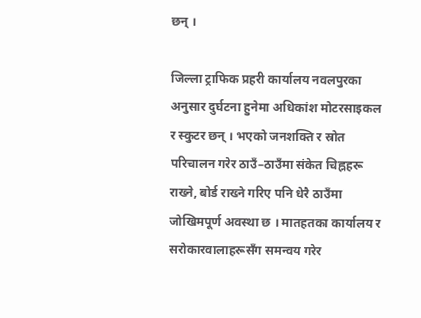छन् ।

जिल्ला ट्राफिक प्रहरी कार्यालय नवलपुरका अनुसार दुर्घटना हुनेमा अधिकांश मोटरसाइकल र स्कुटर छन् । भएको जनशक्ति र स्रोत परिचालन गरेर ठाउँ–ठाउँमा संकेत चिह्नहरू राख्ने, बोर्ड राख्ने गरिए पनि धेरै ठाउँमा जोखिमपूर्ण अवस्था छ । मातहतका कार्यालय र सरोकारवालाहरूसँग समन्वय गरेर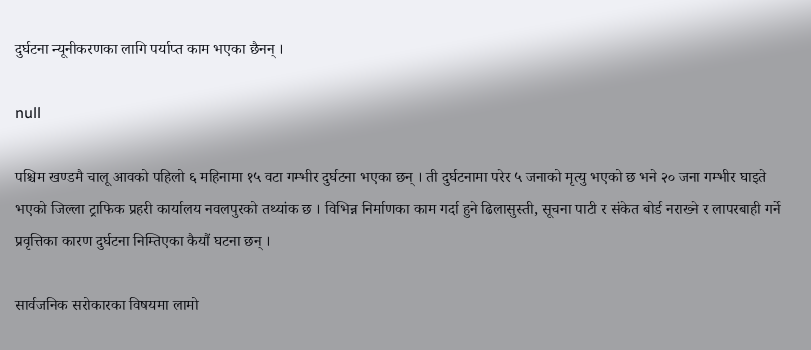दुर्घटना न्यूनीकरणका लागि पर्याप्त काम भएका छैनन् ।

null

पश्चिम खण्डमै चालू आवको पहिलो ६ महिनामा १५ वटा गम्भीर दुर्घटना भएका छन् । ती दुर्घटनामा परेर ५ जनाको मृत्यु भएको छ भने २० जना गम्भीर घाइते भएको जिल्ला ट्राफिक प्रहरी कार्यालय नवलपुरको तथ्यांक छ । विभिन्न निर्माणका काम गर्दा हुने ढिलासुस्ती, सूचना पाटी र संकेत बोर्ड नराख्ने र लापरबाही गर्ने प्रवृत्तिका कारण दुर्घटना निम्तिएका कैयौं घटना छन् ।

सार्वजनिक सरोकारका विषयमा लामो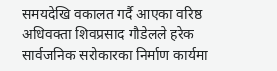समयदेखि वकालत गर्दै आएका वरिष्ठ अधिवक्ता शिवप्रसाद गौडेलले हरेक सार्वजनिक सरोकारका निर्माण कार्यमा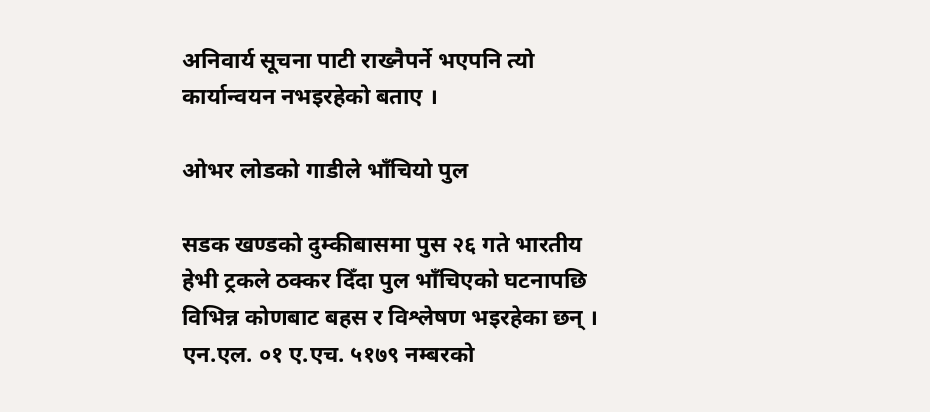अनिवार्य सूचना पाटी राख्नैपर्ने भएपनि त्यो कार्यान्वयन नभइरहेको बताए ।

ओभर लोडको गाडीले भाँचियो पुल

सडक खण्डको दुम्कीबासमा पुस २६ गते भारतीय हेभी ट्रकले ठक्कर दिँदा पुल भाँचिएको घटनापछि विभिन्न कोणबाट बहस र विश्लेषण भइरहेका छन् । एन.एल. ०१ ए.एच. ५१७९ नम्बरको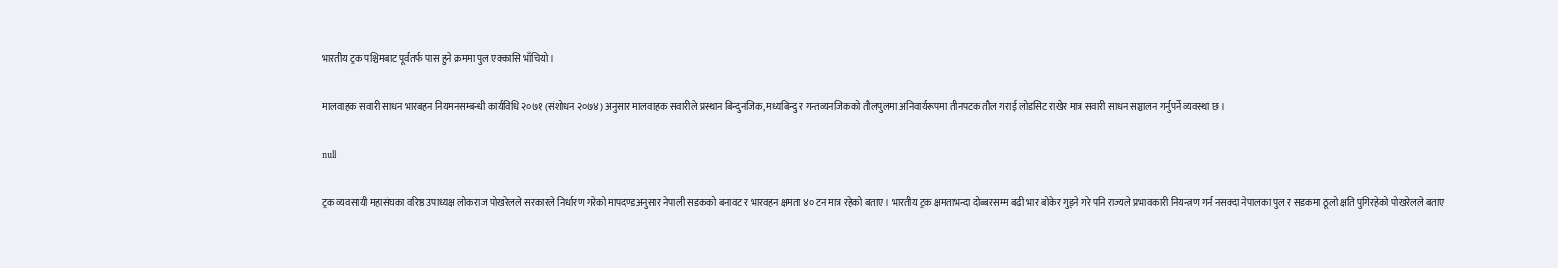भारतीय ट्रक पश्चिमबाट पूर्वतर्फ पास हुने क्रममा पुल एक्कासि भाँचियो ।

मालवाहक सवारी साधन भारबहन नियमनसम्बन्धी कार्यविधि २०७१ (संशोधन २०७४) अनुसार मालवाहक सवारीले प्रस्थान बिन्दुनजिक, मध्यबिन्दु र गन्तव्यनजिकको तौलपुलमा अनिवार्यरूपमा तीनपटक तौल गराई लोडसिट राखेर मात्र सवारी साधन सञ्चालन गर्नुपर्ने व्यवस्था छ ।

null

ट्रक व्यवसायी महासंघका वरिष्ठ उपाध्यक्ष लोकराज पोखरेलले सरकारले निर्धारण गरेको मापदण्डअनुसार नेपाली सडकको बनावट र भारवहन क्षमता ४० टन मात्र रहेको बताए । भारतीय ट्रक क्षमताभन्दा दोब्बरसम्म बढी भार बोकेर गुड्ने गरे पनि राज्यले प्रभावकारी नियन्त्रण गर्न नसक्दा नेपालका पुल र सडकमा ठूलो क्षति पुगिरहेको पोखरेलले बताए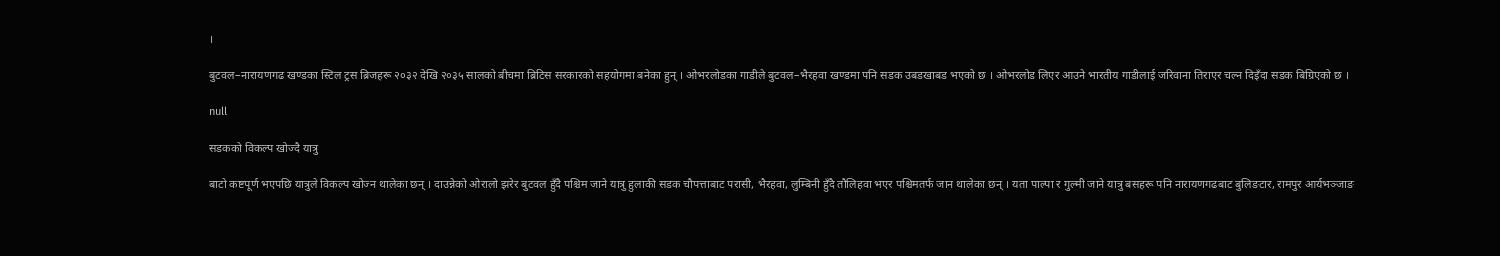।

बुटवल–नारायणगढ खण्डका स्टिल ट्रस ब्रिजहरू २०३२ देखि २०३५ सालको बीचमा ब्रिटिस सरकारको सहयोगमा बनेका हुन् । ओभरलोडका गाडीले बुटवल–भैरहवा खण्डमा पनि सडक उबडखाबड भएको छ । ओभरलोड लिएर आउने भारतीय गाडीलाई जरिवाना तिराएर चल्न दिइँदा सडक बिग्रिएको छ ।

null

सडकको विकल्प खोज्दै यात्रु

बाटो कष्टपूर्ण भएपछि यात्रुले विकल्प खोज्न थालेका छन् । दाउन्नेको ओरालो झरेर बुटवल हुँदै पश्चिम जाने यात्रु हुलाकी सडक चौपत्ताबाट परासी, भैरहवा, लुम्बिनी हुँदै तौलिहवा भएर पश्चिमतर्फ जान थालेका छन् । यता पाल्पा र गुल्मी जाने यात्रु बसहरू पनि नारायणगढबाट बुलिङटार, रामपुर आर्यभञ्जाङ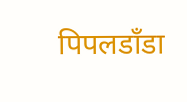पिपलडाँडा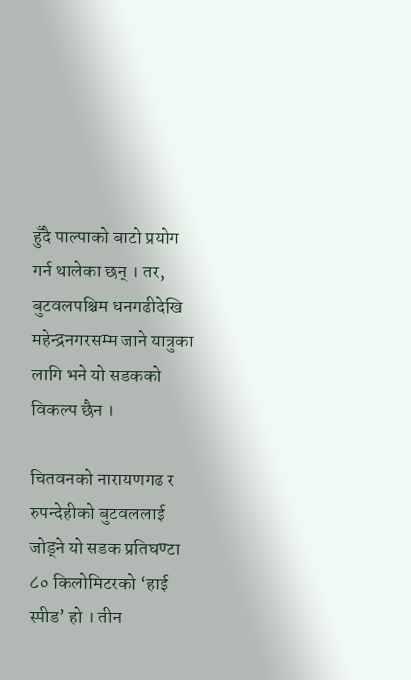हुँदै पाल्पाको बाटो प्रयोग गर्न थालेका छन् । तर, बुटवलपश्चिम धनगढीदेखि महेन्द्रनगरसम्म जाने यात्रुका लागि भने यो सडकको विकल्प छैन ।

चितवनको नारायणगढ र रुपन्देहीको बुटवललाई जोड्ने यो सडक प्रतिघण्टा ८० किलोमिटरको ‘हाई स्पीड’ हो । तीन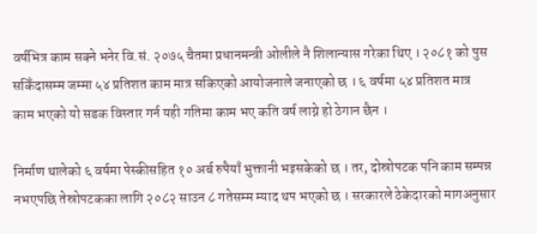वर्षभित्र काम सक्ने भनेर वि.सं. २०७५ चैतमा प्रधानमन्त्री ओलीले नै शिलान्यास गरेका थिए । २०८१ को पुस सकिँदासम्म जम्मा ५४ प्रतिशत काम मात्र सकिएको आयोजनाले जनाएको छ । ६ वर्षमा ५४ प्रतिशत मात्र काम भएको यो सडक विस्तार गर्न यही गतिमा काम भए कति वर्ष लाग्ने हो ठेगान छैन ।

निर्माण थालेको ६ वर्षमा पेस्कीसहित १० अर्ब रुपैयाँ भुक्तानी भइसकेको छ । तर, दोस्रोपटक पनि काम सम्पन्न नभएपछि तेस्रोपटकका लागि २०८२ साउन ८ गतेसम्म म्याद थप भएको छ । सरकारले ठेकेदारको मागअनुसार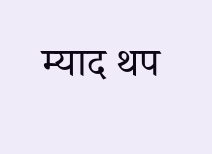म्याद थप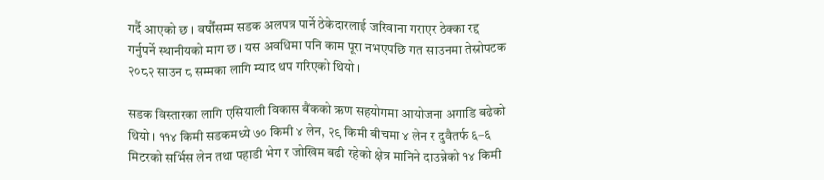गर्दै आएको छ । वर्षौंसम्म सडक अलपत्र पार्ने ठेकेदारलाई जरिवाना गराएर ठेक्का रद्द गर्नुपर्ने स्थानीयको माग छ । यस अवधिमा पनि काम पूरा नभएपछि गत साउनमा तेस्रोपटक २०८२ साउन ८ सम्मका लागि म्याद थप गरिएको थियो ।

सडक विस्तारका लागि एसियाली विकास बैंकको ऋण सहयोगमा आयोजना अगाडि बढेको थियो । ११४ किमी सडकमध्ये ७० किमी ४ लेन, २९ किमी बीचमा ४ लेन र दुवैतर्फ ६–६ मिटरको सर्भिस लेन तथा पहाडी भेग र जोखिम बढी रहेको क्षेत्र मानिने दाउन्नेको १४ किमी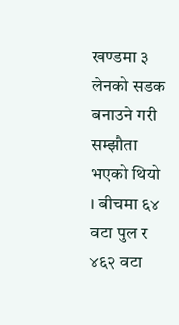खण्डमा ३ लेनको सडक बनाउने गरी सम्झौता भएको थियो । बीचमा ६४ वटा पुल र ४६२ वटा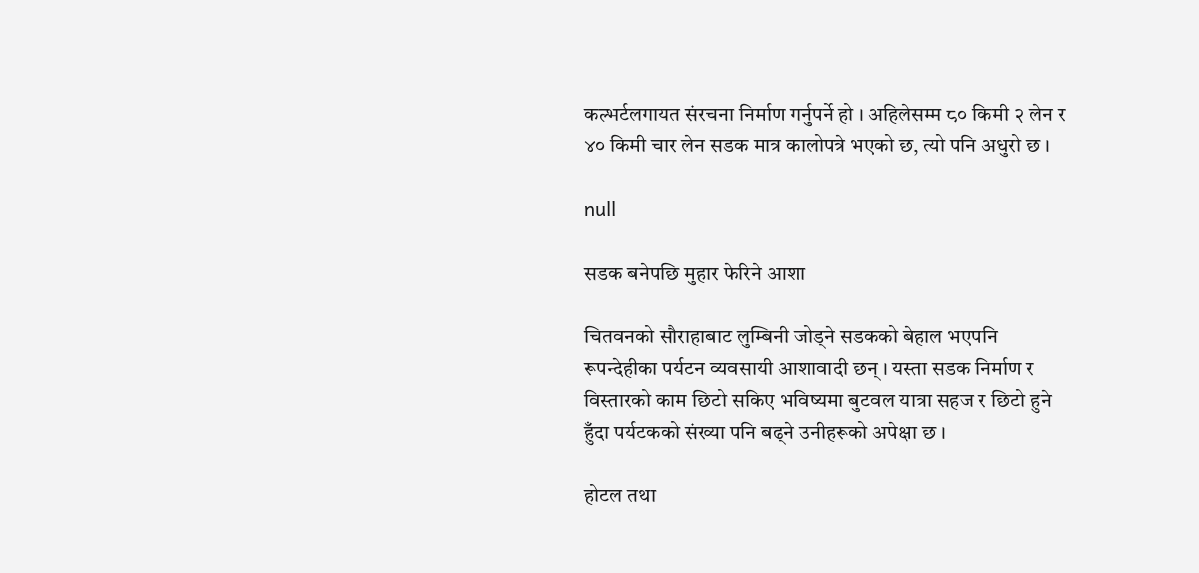कल्भर्टलगायत संरचना निर्माण गर्नुपर्ने हो । अहिलेसम्म ८० किमी २ लेन र ४० किमी चार लेन सडक मात्र कालोपत्रे भएको छ, त्यो पनि अधुरो छ ।

null

सडक बनेपछि मुहार फेरिने आशा

चितवनको सौराहाबाट लुम्बिनी जोड्ने सडकको बेहाल भएपनि रूपन्देहीका पर्यटन व्यवसायी आशावादी छन् । यस्ता सडक निर्माण र विस्तारको काम छिटो सकिए भविष्यमा बुटवल यात्रा सहज र छिटो हुने हुँदा पर्यटकको संख्या पनि बढ्ने उनीहरूको अपेक्षा छ ।

होटल तथा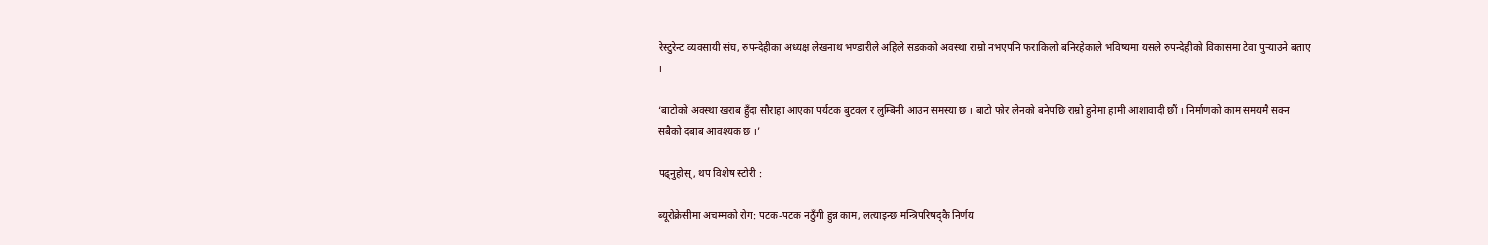रेस्टुरेन्ट व्यवसायी संघ, रुपन्देहीका अध्यक्ष लेखनाथ भण्डारीले अहिले सडकको अवस्था राम्रो नभएपनि फराकिलो बनिरहेकाले भविष्यमा यसले रुपन्देहीको विकासमा टेवा पुर्‍याउने बताए ।

‘बाटोको अवस्था खराब हुँदा सौराहा आएका पर्यटक बुटवल र लुम्बिनी आउन समस्या छ । बाटो फोर लेनको बनेपछि राम्रो हुनेमा हामी आशावादी छौं । निर्माणको काम समयमै सक्न सबैको दबाब आवश्यक छ ।’

पढ्नुहोस्, थप विशेष स्टोरी :

ब्यूरोक्रेसीमा अचम्मको रोग: पटक-पटक नठुँगी हुन्न काम, लत्याइन्छ मन्त्रिपरिषद्कै निर्णय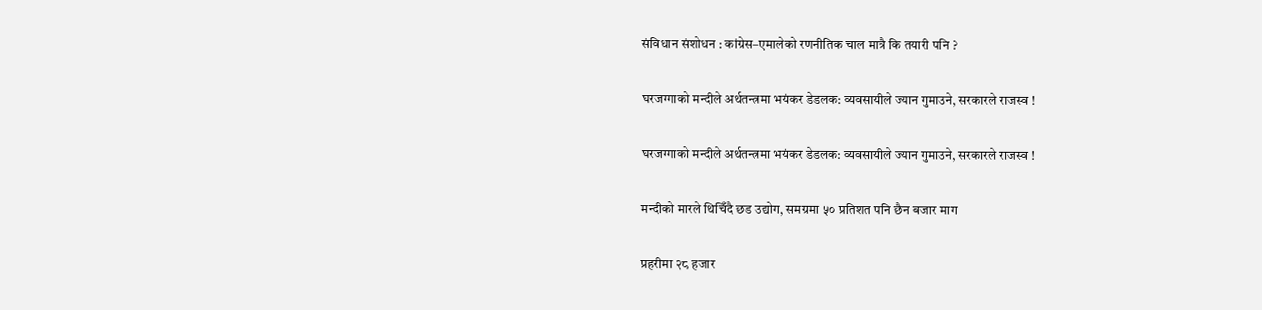संविधान संशोधन : कांग्रेस–एमालेको रणनीतिक चाल मात्रै कि तयारी पनि ?

घरजग्गाको मन्दीले अर्थतन्त्रमा भयंकर डेडलक: व्यवसायीले ज्यान गुमाउने, सरकारले राजस्व !

घरजग्गाको मन्दीले अर्थतन्त्रमा भयंकर डेडलक: व्यवसायीले ज्यान गुमाउने, सरकारले राजस्व !

मन्दीको मारले थिचिँदै छड उद्योग, समग्रमा ५० प्रतिशत पनि छैन बजार माग

प्रहरीमा २८ हजार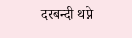दरबन्दी थप्ने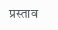प्रस्ताव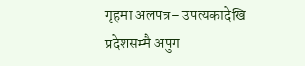गृहमा अलपत्र– उपत्यकादेखि प्रदेशसम्मै अपुग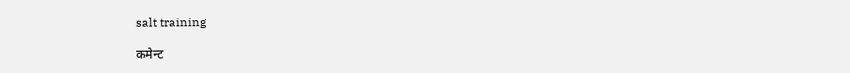salt training

कमेन्ट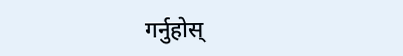गर्नुहोस्